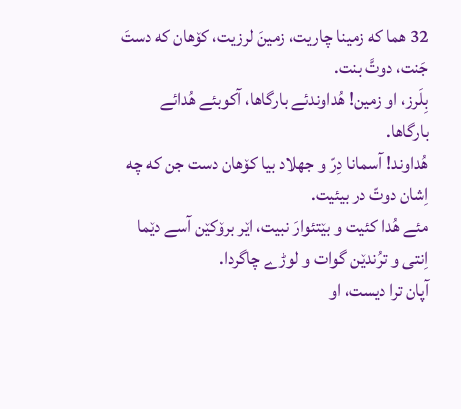32 هما که زمینا چاریت، زمینَ لرزیت، کۆهان که دستَ جَنت، دوتَّ بنت.
بِلَرز، او زمین! هُداوندئے بارگاها، آکوبئے هُدائے بارگاها.
هُداوند! آسمانا دِرّ و جهلاد بیا کۆهان دست جن که چه اِشان دوتّ در بیئیت.
مئے هُدا کئیت و بێتئوارَ نبیت، اێر برۆکێن آسے دێما اِنتی و ترُندێن گوات و لوڑے چاگردا.
آپان ترا دیست، او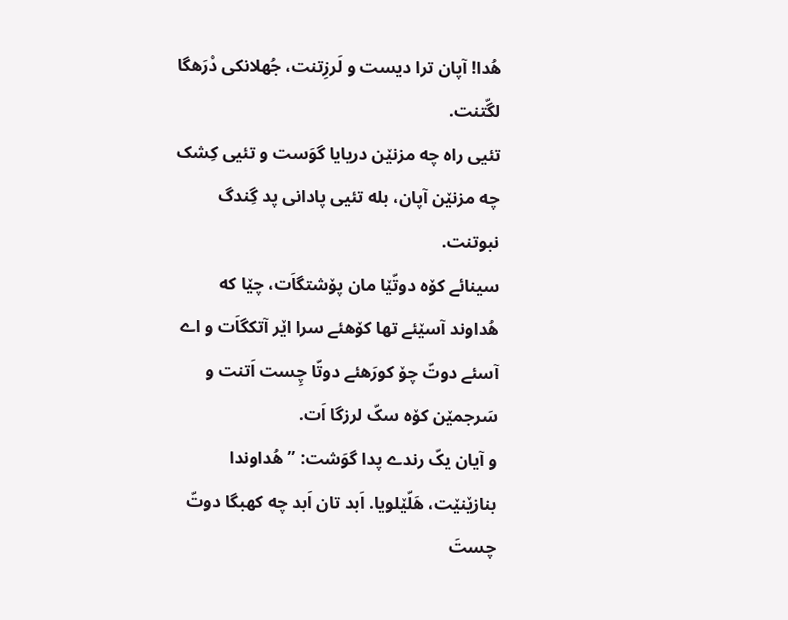هُدا! آپان ترا دیست و لَرزِتنت، جُهلانکی دْرَهگا لگّتنت.
تئیی راه چه مزنێن دریایا گوَست و تئیی کِشک چه مزنێن آپان، بله تئیی پادانی پد گِندگ نبوتنت.
سینائے کۆه دوتّێا مان پۆشتگاَت، چێا که هُداوند آسێئے تها کۆهئے سرا اێر آتکگاَت و اے آسئے دوتّ چۆ کورَهئے دوتّا چِست اَتنت و سَرجمێن کۆه سکّ لرزگا اَت.
و آیان یکّ رندے پدا گوَشت: ”هُداوندا بنازێنێت، هَلّێلویا. اَبد تان اَبد چه کهبگا دوتّ چستَ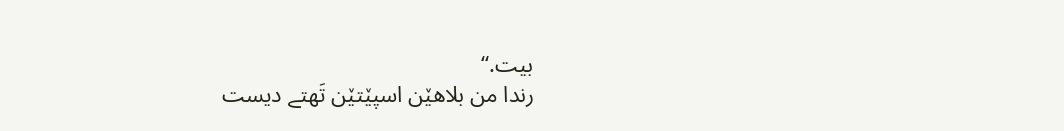بیت.“
رندا من بلاهێن اسپێتێن تَهتے دیست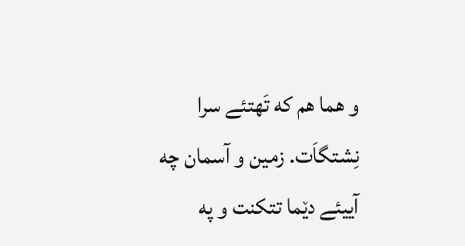و هما هم که تَهتئے سرا نِشتگاَت. زمین و آسمان چه آییئے دێما تتکنت و په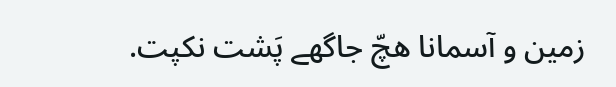زمین و آسمانا هچّ جاگهے پَشت نکپت.